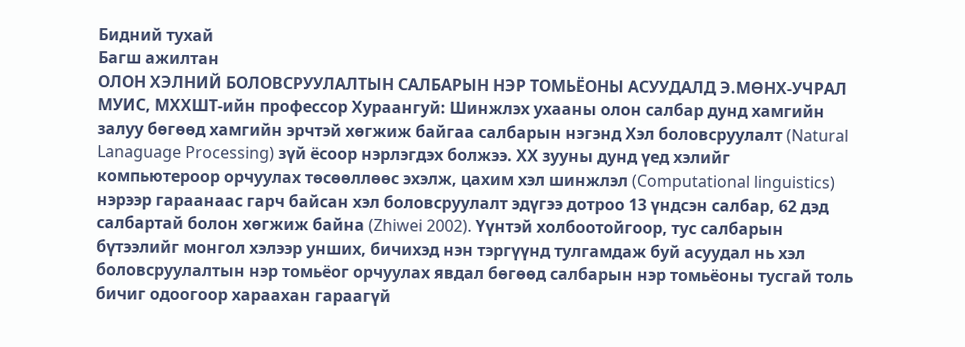Бидний тухай
Багш ажилтан
ОЛОН ХЭЛНИЙ БОЛОВСРУУЛАЛТЫН САЛБАРЫН НЭР ТОМЬЁОНЫ АСУУДАЛД Э.МӨНХ-УЧРАЛ МУИС, МХХШТ-ийн профессор Хураангуй: Шинжлэх ухааны олон салбар дунд хамгийн залуу бөгөөд хамгийн эрчтэй хөгжиж байгаа салбарын нэгэнд Хэл боловсруулалт (Natural Lanaguage Processing) зүй ёсоор нэрлэгдэх болжээ. ХХ зууны дунд үед хэлийг компьютероор орчуулах төсөөллөөс эхэлж, цахим хэл шинжлэл (Computational linguistics) нэрээр гараанаас гарч байсан хэл боловсруулалт эдүгээ дотроо 13 үндсэн салбар, 62 дэд салбартай болон хөгжиж байна (Zhiwei 2002). Үүнтэй холбоотойгоор, тус салбарын бүтээлийг монгол хэлээр унших, бичихэд нэн тэргүүнд тулгамдаж буй асуудал нь хэл боловсруулалтын нэр томьёог орчуулах явдал бөгөөд салбарын нэр томьёоны тусгай толь бичиг одоогоор хараахан гараагүй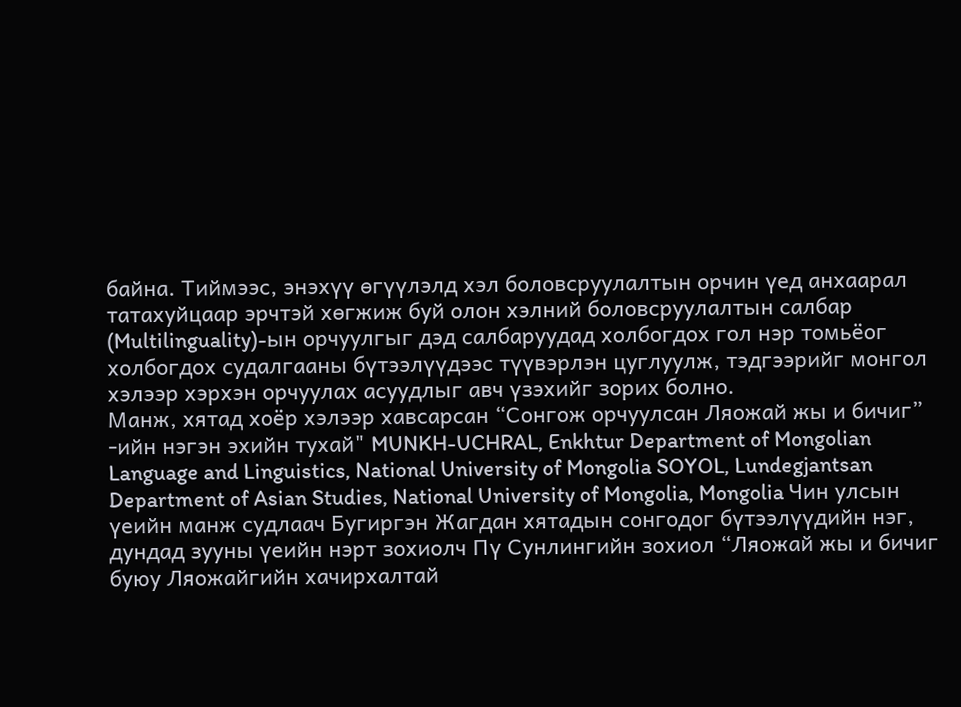байна. Тиймээс, энэхүү өгүүлэлд хэл боловсруулалтын орчин үед анхаарал татахуйцаар эрчтэй хөгжиж буй олон хэлний боловсруулалтын салбар (Multilinguality)-ын орчуулгыг дэд салбаруудад холбогдох гол нэр томьёог холбогдох судалгааны бүтээлүүдээс түүвэрлэн цуглуулж, тэдгээрийг монгол хэлээр хэрхэн орчуулах асуудлыг авч үзэхийг зорих болно.
Манж, хятад хоёр хэлээр хавсарсан “Сонгож орчуулсан Ляожай жы и бичиг” -ийн нэгэн эхийн тухай" MUNKH-UCHRAL, Enkhtur Department of Mongolian Language and Linguistics, National University of Mongolia SOYOL, Lundegjantsan Department of Asian Studies, National University of Mongolia, Mongolia Чин улсын үеийн манж судлаач Бугиргэн Жагдан хятадын сонгодог бүтээлүүдийн нэг, дундад зууны үеийн нэрт зохиолч Пү Сунлингийн зохиол “Ляожай жы и бичиг буюу Ляожайгийн хачирхалтай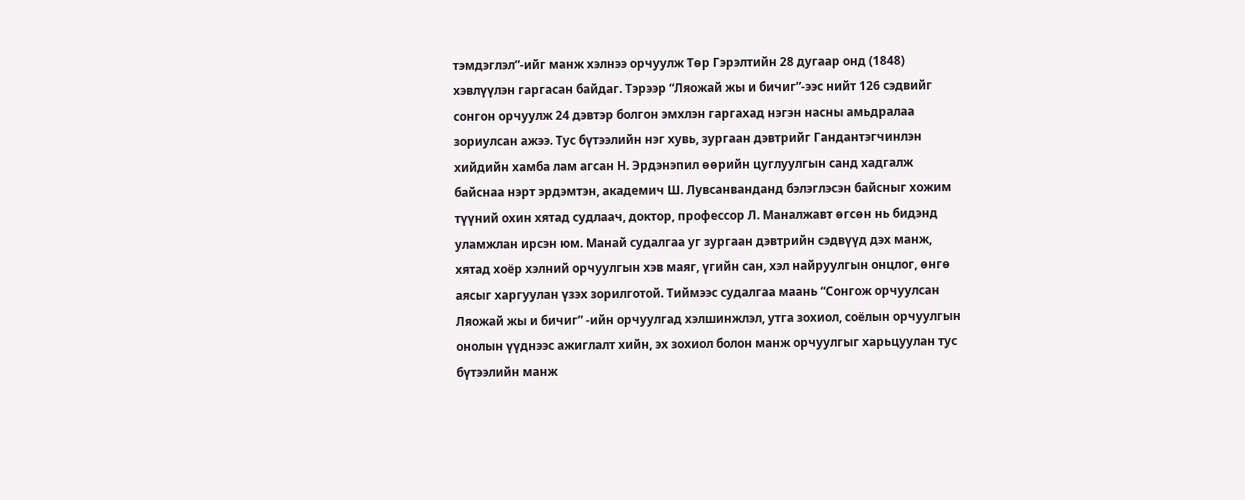тэмдэглэл”-ийг манж хэлнээ орчуулж Төр Гэрэлтийн 28 дугаар онд (1848) хэвлүүлэн гаргасан байдаг. Тэрээр “Ляожай жы и бичиг”-ээс нийт 126 сэдвийг сонгон орчуулж 24 дэвтэр болгон эмхлэн гаргахад нэгэн насны амьдралаа зориулсан ажээ. Тус бүтээлийн нэг хувь, зургаан дэвтрийг Гандантэгчинлэн хийдийн хамба лам агсан Н. Эрдэнэпил өөрийн цуглуулгын санд хадгалж байснаа нэрт эрдэмтэн, академич Ш. Лувсанванданд бэлэглэсэн байсныг хожим түүний охин хятад судлаач, доктор, профессор Л. Маналжавт өгсөн нь бидэнд уламжлан ирсэн юм. Манай судалгаа уг зургаан дэвтрийн сэдвүүд дэх манж, хятад хоёр хэлний орчуулгын хэв маяг, үгийн сан, хэл найруулгын онцлог, өнгө аясыг харгуулан үзэх зорилготой. Тиймээс судалгаа маань “Сонгож орчуулсан Ляожай жы и бичиг” -ийн орчуулгад хэлшинжлэл, утга зохиол, соёлын орчуулгын онолын үүднээс ажиглалт хийн, эх зохиол болон манж орчуулгыг харьцуулан тус бүтээлийн манж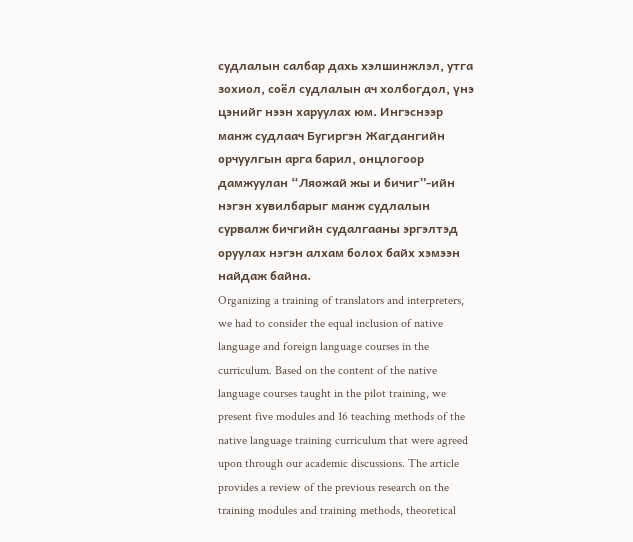судлалын салбар дахь хэлшинжлэл, утга зохиол, соёл судлалын ач холбогдол, үнэ цэнийг нээн харуулах юм. Ингэснээр манж судлаач Бугиргэн Жагдангийн орчуулгын арга барил, онцлогоор дамжуулан “Ляожай жы и бичиг”-ийн нэгэн хувилбарыг манж судлалын сурвалж бичгийн судалгааны эргэлтэд оруулах нэгэн алхам болох байх хэмээн найдаж байна.
Organizing a training of translators and interpreters, we had to consider the equal inclusion of native language and foreign language courses in the curriculum. Based on the content of the native language courses taught in the pilot training, we present five modules and 16 teaching methods of the native language training curriculum that were agreed upon through our academic discussions. The article provides a review of the previous research on the training modules and training methods, theoretical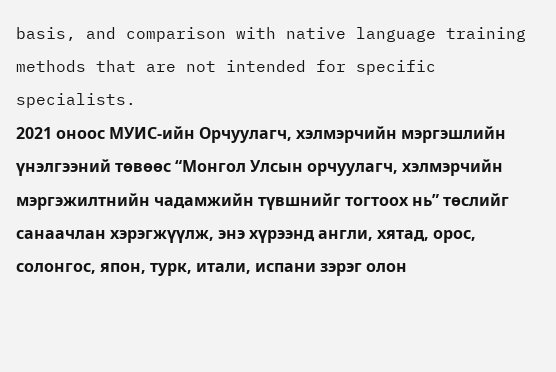basis, and comparison with native language training methods that are not intended for specific specialists.
2021 оноос МУИС-ийн Орчуулагч, хэлмэрчийн мэргэшлийн үнэлгээний төвөөс “Монгол Улсын орчуулагч, хэлмэрчийн мэргэжилтнийн чадамжийн түвшнийг тогтоох нь” төслийг санаачлан хэрэгжүүлж, энэ хүрээнд англи, хятад, орос, солонгос, япон, турк, итали, испани зэрэг олон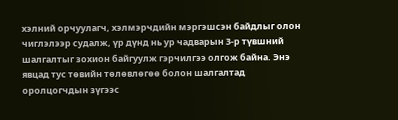хэлний орчуулагч, хэлмэрчдийн мэргэшсэн байдлыг олон чиглэлээр судалж, үр дүнд нь ур чадварын 3-р түвшний шалгалтыг зохион байгуулж гэрчилгээ олгож байна. Энэ явцад тус төвийн төлөвлөгөө болон шалгалтад оролцогчдын зүгээс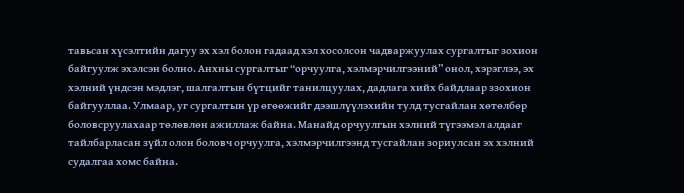тавьсан хүсэлтийн дагуу эх хэл болон гадаад хэл хосолсон чадваржуулах сургалтыг зохион байгуулж эхэлсэн болно. Анхны сургалтыг “орчуулга, хэлмэрчилгээний” онол, хэрэглээ, эх хэлний үндсэн мэдлэг, шалгалтын бүтцийг танилцуулах, дадлага хийх байдлаар ззохион байгууллаа. Улмаар, уг сургалтын үр өгөөжийг дээшлүүлэхийн тулд тусгайлан хөтөлбөр боловсруулахаар төлөвлөн ажиллаж байна. Манайд орчуулгын хэлний түгээмэл алдааг тайлбарласан зүйл олон боловч орчуулга, хэлмэрчилгээнд тусгайлан зориулсан эх хэлний судалгаа хомс байна.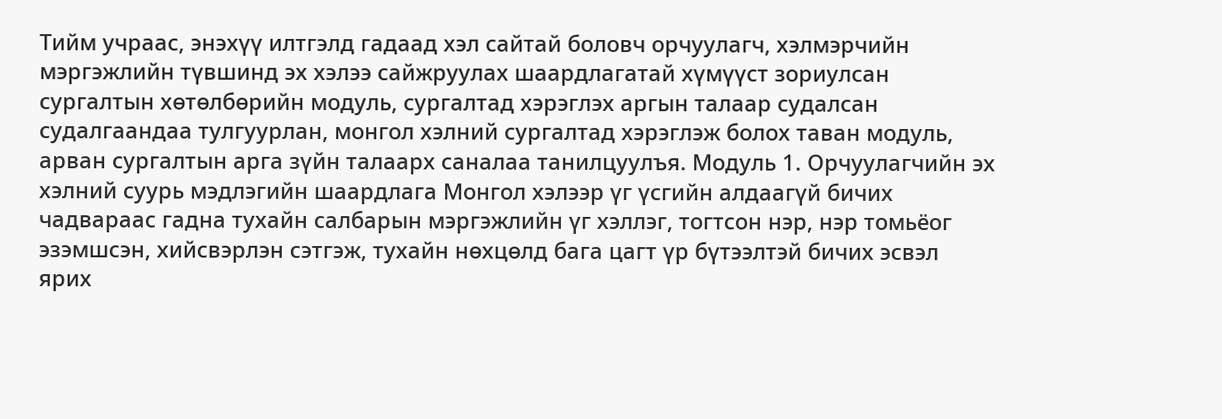Тийм учраас, энэхүү илтгэлд гадаад хэл сайтай боловч орчуулагч, хэлмэрчийн мэргэжлийн түвшинд эх хэлээ сайжруулах шаардлагатай хүмүүст зориулсан сургалтын хөтөлбөрийн модуль, сургалтад хэрэглэх аргын талаар судалсан судалгаандаа тулгуурлан, монгол хэлний сургалтад хэрэглэж болох таван модуль, арван сургалтын арга зүйн талаарх саналаа танилцуулъя. Модуль 1. Орчуулагчийн эх хэлний суурь мэдлэгийн шаардлага Монгол хэлээр үг үсгийн алдаагүй бичих чадвараас гадна тухайн салбарын мэргэжлийн үг хэллэг, тогтсон нэр, нэр томьёог эзэмшсэн, хийсвэрлэн сэтгэж, тухайн нөхцөлд бага цагт үр бүтээлтэй бичих эсвэл ярих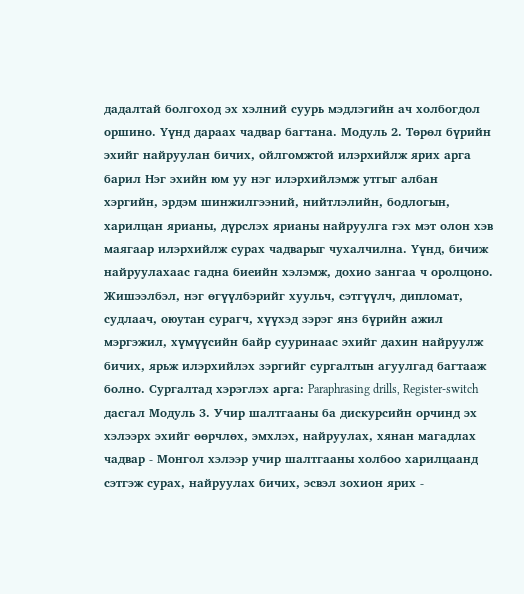дадалтай болгоход эх хэлний суурь мэдлэгийн ач холбогдол оршино. Үүнд дараах чадвар багтана. Модуль 2. Төрөл бүрийн эхийг найруулан бичих, ойлгомжтой илэрхийлж ярих арга барил Нэг эхийн юм уу нэг илэрхийлэмж утгыг албан хэргийн, эрдэм шинжилгээний, нийтлэлийн, бодлогын, харилцан ярианы, дүрслэх ярианы найруулга гэх мэт олон хэв маягаар илэрхийлж сурах чадварыг чухалчилна. Үүнд, бичиж найруулахаас гадна биеийн хэлэмж, дохио зангаа ч оролцоно. Жишээлбэл, нэг өгүүлбэрийг хуульч, сэтгүүлч, дипломат, судлаач, оюутан сурагч, хүүхэд зэрэг янз бүрийн ажил мэргэжил, хүмүүсийн байр сууринаас эхийг дахин найруулж бичих, ярьж илэрхийлэх зэргийг сургалтын агуулгад багтааж болно. Сургалтад хэрэглэх арга: Paraphrasing drills, Register-switch дасгал Модуль 3. Учир шалтгааны ба дискурсийн орчинд эх хэлээрх эхийг өөрчлөх, эмхлэх, найруулах, хянан магадлах чадвар - Монгол хэлээр учир шалтгааны холбоо харилцаанд сэтгэж сурах, найруулах бичих, эсвэл зохион ярих -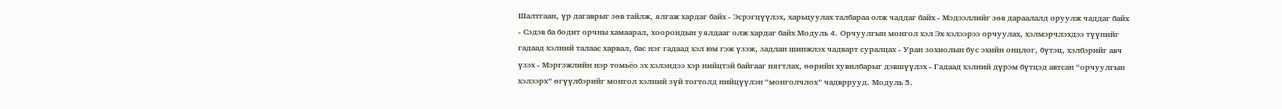Шалтгаан, үр дагаврыг зөв тайлж, ялгаж хардаг байх - Эсрэгцүүлэх, харьцуулах талбараа олж чаддаг байх - Мэдээллийг зөв дараалалд оруулж чаддаг байх - Сэдэв ба бодит орчны хамаарал, хоорондын уялдааг олж хардаг байх Модуль 4. Орчуулгын монгол хэл Эх хэлээрээ орчуулах, хэлмэрчлэхдээ түүнийг гадаад хэлний талаас харвал, бас нэг гадаад хэл юм гэж үзэж, задлан шинжлэх чадварт суралцах - Уран зохиолын бус эхийн онцлог, бүтэц, хэлбэрийг авч үзэх - Мэргэжлийн нэр томьёо эх хэлэндээ хэр нийцтэй байгааг нягтлах, өөрийн хувилбарыг дэвшүүлэх - Гадаад хэлний дүрэм бүтцэд автсан “орчуулгын хэлээрх” өгүүлбэрийг монгол хэлний зүй тогтолд нийцүүлэн “монголчлох” чадвррууд. Модуль 5.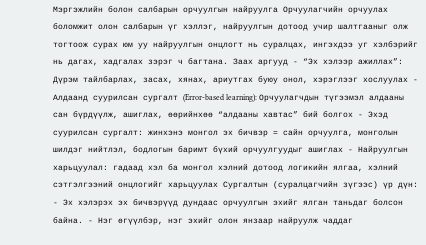Мэргэжлийн болон салбарын орчуулгын найруулга Орчуулагчийн орчуулах боломжит олон салбарын үг хэллэг, найруулгын дотоод учир шалтгааныг олж тогтоож сурах юм уу найруулгын онцлогт нь суралцах, ингэхдээ уг хэлбэрийг нь дагах, хадгалах зэрэг ч багтана. Заах аргууд - “Эх хэлээр ажиллах”: Дүрэм тайлбарлах, засах, хянах, ариутгах буюу онол, хэрэглээг хослуулах - Алдаанд суурилсан сургалт (Error-based learning): Орчуулагчдын түгээмэл алдааны сан бүрдүүлж, ашиглах, өөрийнхөө “алдааны хавтас” бий болгох - Эхэд суурилсан сургалт: жинхэнэ монгол эх бичвэр = сайн орчуулга, монголын шилдэг нийтлэл, бодлогын баримт бүхий орчуулгуудыг ашиглах - Найруулгын харьцуулал: гадаад хэл ба монгол хэлний дотоод логикийн ялгаа, хэлний сэтгэлгээний онцлогийг харьцуулах Сургалтын (суралцагчийн зүгээс) үр дүн: - Эх хэлэрэх эх бичвэрүүд дундаас орчуулгын эхийг ялган таньдаг болсон байна. - Нэг өгүүлбэр, нэг эхийг олон янзаар найруулж чаддаг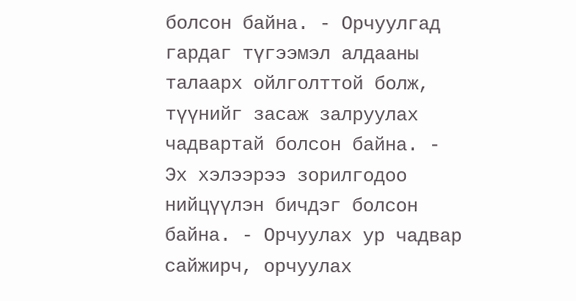болсон байна. - Орчуулгад гардаг түгээмэл алдааны талаарх ойлголттой болж, түүнийг засаж залруулах чадвартай болсон байна. - Эх хэлээрээ зорилгодоо нийцүүлэн бичдэг болсон байна. - Орчуулах ур чадвар сайжирч, орчуулах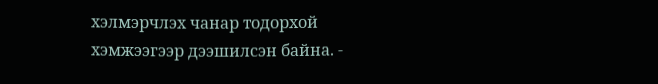хэлмэрчлэх чанар тодорхой хэмжээгээр дээшилсэн байна. -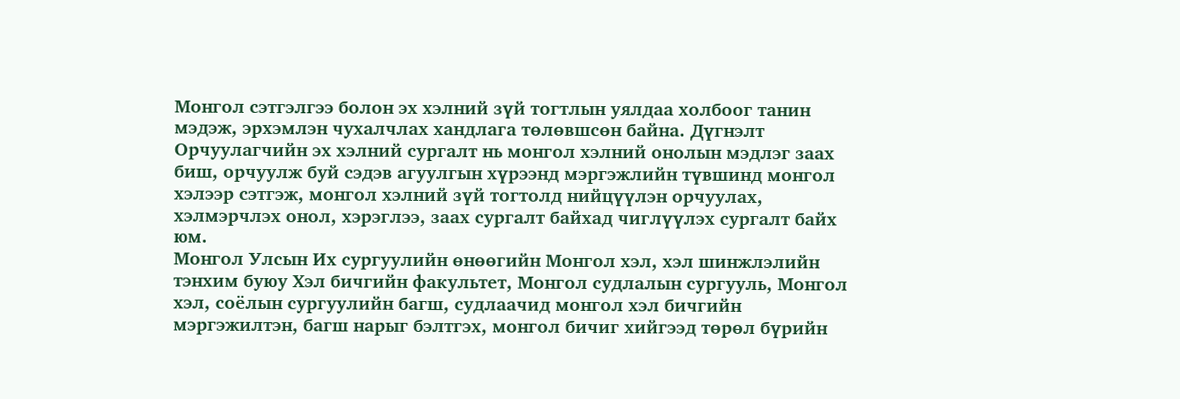Монгол сэтгэлгээ болон эх хэлний зүй тогтлын уялдаа холбоог танин мэдэж, эрхэмлэн чухалчлах хандлага төлөвшсөн байна. Дүгнэлт Орчуулагчийн эх хэлний сургалт нь монгол хэлний онолын мэдлэг заах биш, орчуулж буй сэдэв агуулгын хүрээнд мэргэжлийн түвшинд монгол хэлээр сэтгэж, монгол хэлний зүй тогтолд нийцүүлэн орчуулах, хэлмэрчлэх онол, хэрэглээ, заах сургалт байхад чиглүүлэх сургалт байх юм.
Монгол Улсын Их сургуулийн өнөөгийн Монгол хэл, хэл шинжлэлийн тэнхим буюу Хэл бичгийн факультет, Монгол судлалын сургууль, Монгол хэл, соёлын сургуулийн багш, судлаачид монгол хэл бичгийн мэргэжилтэн, багш нарыг бэлтгэх, монгол бичиг хийгээд төрөл бүрийн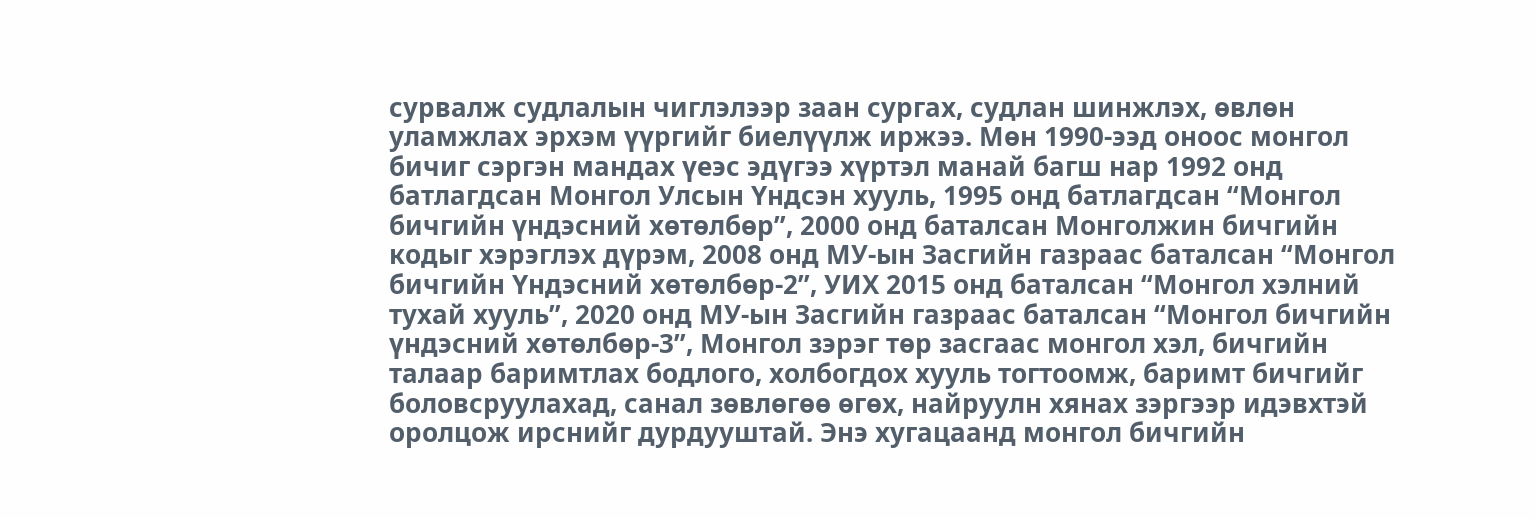сурвалж судлалын чиглэлээр заан сургах, судлан шинжлэх, өвлөн уламжлах эрхэм үүргийг биелүүлж иржээ. Мөн 1990-ээд оноос монгол бичиг сэргэн мандах үеэс эдүгээ хүртэл манай багш нар 1992 онд батлагдсан Монгол Улсын Үндсэн хууль, 1995 онд батлагдсан “Монгол бичгийн үндэсний хөтөлбөр”, 2000 онд баталсан Монголжин бичгийн кодыг хэрэглэх дүрэм, 2008 онд МУ-ын Засгийн газраас баталсан “Монгол бичгийн Үндэсний хөтөлбөр-2”, УИХ 2015 онд баталсан “Монгол хэлний тухай хууль”, 2020 онд МУ-ын Засгийн газраас баталсан “Монгол бичгийн үндэсний хөтөлбөр-3”, Монгол зэрэг төр засгаас монгол хэл, бичгийн талаар баримтлах бодлого, холбогдох хууль тогтоомж, баримт бичгийг боловсруулахад, санал зөвлөгөө өгөх, найруулн хянах зэргээр идэвхтэй оролцож ирснийг дурдууштай. Энэ хугацаанд монгол бичгийн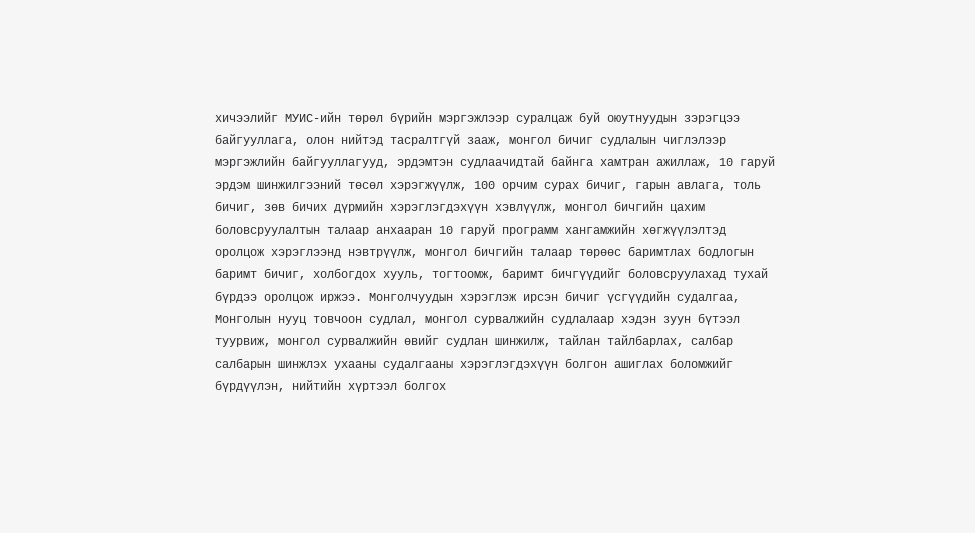хичээлийг МУИС-ийн төрөл бүрийн мэргэжлээр суралцаж буй оюутнуудын зэрэгцээ байгууллага, олон нийтэд тасралтгүй зааж, монгол бичиг судлалын чиглэлээр мэргэжлийн байгууллагууд, эрдэмтэн судлаачидтай байнга хамтран ажиллаж, 10 гаруй эрдэм шинжилгээний төсөл хэрэгжүүлж, 100 орчим сурах бичиг, гарын авлага, толь бичиг, зөв бичих дүрмийн хэрэглэгдэхүүн хэвлүүлж, монгол бичгийн цахим боловсруулалтын талаар анхааран 10 гаруй программ хангамжийн хөгжүүлэлтэд оролцож хэрэглээнд нэвтрүүлж, монгол бичгийн талаар төрөөс баримтлах бодлогын баримт бичиг, холбогдох хууль, тогтоомж, баримт бичгүүдийг боловсруулахад тухай бүрдээ оролцож иржээ. Монголчуудын хэрэглэж ирсэн бичиг үсгүүдийн судалгаа, Монголын нууц товчоон судлал, монгол сурвалжийн судлалаар хэдэн зуун бүтээл туурвиж, монгол сурвалжийн өвийг судлан шинжилж, тайлан тайлбарлах, салбар салбарын шинжлэх ухааны судалгааны хэрэглэгдэхүүн болгон ашиглах боломжийг бүрдүүлэн, нийтийн хүртээл болгох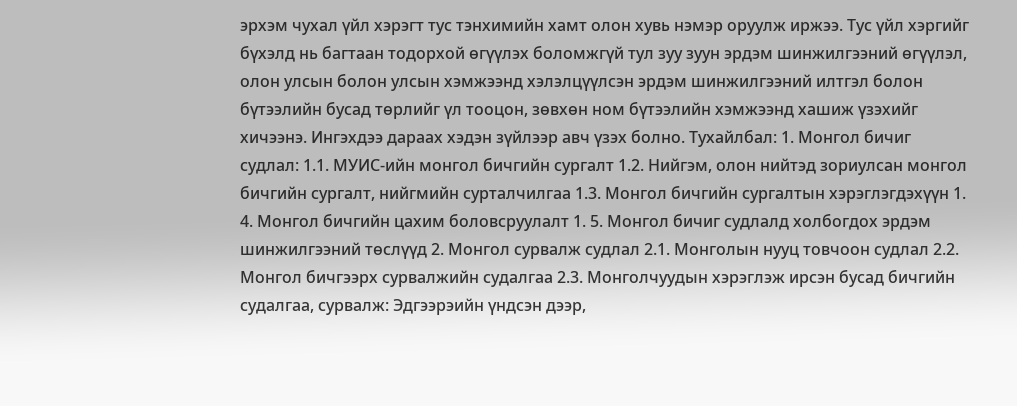эрхэм чухал үйл хэрэгт тус тэнхимийн хамт олон хувь нэмэр оруулж иржээ. Тус үйл хэргийг бүхэлд нь багтаан тодорхой өгүүлэх боломжгүй тул зуу зуун эрдэм шинжилгээний өгүүлэл, олон улсын болон улсын хэмжээнд хэлэлцүүлсэн эрдэм шинжилгээний илтгэл болон бүтээлийн бусад төрлийг үл тооцон, зөвхөн ном бүтээлийн хэмжээнд хашиж үзэхийг хичээнэ. Ингэхдээ дараах хэдэн зүйлээр авч үзэх болно. Тухайлбал: 1. Монгол бичиг судлал: 1.1. МУИС-ийн монгол бичгийн сургалт 1.2. Нийгэм, олон нийтэд зориулсан монгол бичгийн сургалт, нийгмийн сурталчилгаа 1.3. Монгол бичгийн сургалтын хэрэглэгдэхүүн 1. 4. Монгол бичгийн цахим боловсруулалт 1. 5. Монгол бичиг судлалд холбогдох эрдэм шинжилгээний төслүүд 2. Монгол сурвалж судлал 2.1. Монголын нууц товчоон судлал 2.2. Монгол бичгээрх сурвалжийн судалгаа 2.3. Монголчуудын хэрэглэж ирсэн бусад бичгийн судалгаа, сурвалж: Эдгээрэийн үндсэн дээр,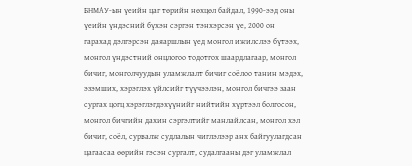БНМАУ-ын үеийн цаг төрийн нөхцөл байдал, 1990-ээд оны үеийн үндэсний бүхэн сэргэн тэнхэрсэн үе, 2000 он гарахад дэлгэрсэн даяаршлын үед монгол ижилслээ бүтээх, монгол үндэстний онцлогоо тодотгох шаардлагаар, монгол бичиг, монголчуудын уламжлалт бичиг соёлоо танин мэдэх, эзэмших, хэрэглэх үйлсийг түүчээлэн, монгол бичгээ заан сургах цогц хэрэглэгдэхүүнийг нийтийн хүртээл болгосон, монгол бичгийн дахин сэргэлтийг манлайлсан, монгол хэл бичиг, соёл, сурвалж судлалын чиглэлээр анх байгуулагдсан цагаасаа өөрийн гэсэн сургалт, судалгааны дэг уламжлал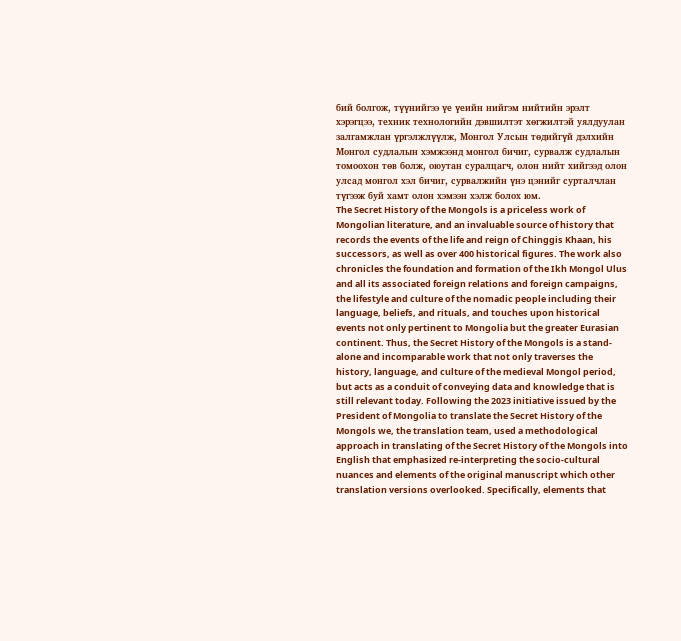бий болгож, түүнийгээ үе үеийн нийгэм нийтийн эрэлт хэрэгцээ, техник технологийн дэвшилтэт хөгжилтэй уялдуулан залгамжлан үргэлжлүүлж, Монгол Улсын төдийгүй дэлхийн Монгол судлалын хэмжээнд монгол бичиг, сурвалж судлалын томоохон төв болж, оюутан суралцагч, олон нийт хийгээд олон улсад монгол хэл бичиг, сурвалжийн үнэ цэнийг сурталчлан түгээж буй хамт олон хэмээн хэлж болох юм.
The Secret History of the Mongols is a priceless work of Mongolian literature, and an invaluable source of history that records the events of the life and reign of Chinggis Khaan, his successors, as well as over 400 historical figures. The work also chronicles the foundation and formation of the Ikh Mongol Ulus and all its associated foreign relations and foreign campaigns, the lifestyle and culture of the nomadic people including their language, beliefs, and rituals, and touches upon historical events not only pertinent to Mongolia but the greater Eurasian continent. Thus, the Secret History of the Mongols is a stand-alone and incomparable work that not only traverses the history, language, and culture of the medieval Mongol period, but acts as a conduit of conveying data and knowledge that is still relevant today. Following the 2023 initiative issued by the President of Mongolia to translate the Secret History of the Mongols we, the translation team, used a methodological approach in translating of the Secret History of the Mongols into English that emphasized re-interpreting the socio-cultural nuances and elements of the original manuscript which other translation versions overlooked. Specifically, elements that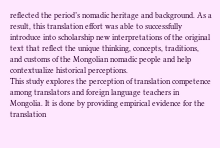reflected the period’s nomadic heritage and background. As a result, this translation effort was able to successfully introduce into scholarship new interpretations of the original text that reflect the unique thinking, concepts, traditions, and customs of the Mongolian nomadic people and help contextualize historical perceptions.
This study explores the perception of translation competence among translators and foreign language teachers in Mongolia. It is done by providing empirical evidence for the translation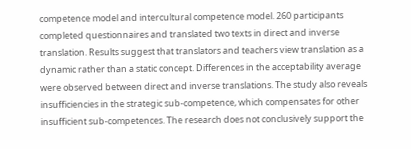competence model and intercultural competence model. 260 participants completed questionnaires and translated two texts in direct and inverse translation. Results suggest that translators and teachers view translation as a dynamic rather than a static concept. Differences in the acceptability average were observed between direct and inverse translations. The study also reveals insufficiencies in the strategic sub-competence, which compensates for other insufficient sub-competences. The research does not conclusively support the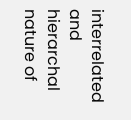interrelated and hierarchal nature of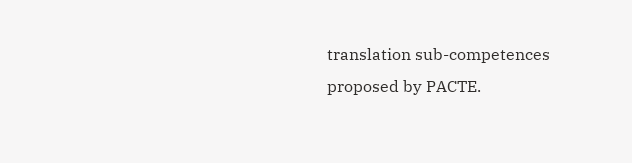translation sub-competences proposed by PACTE.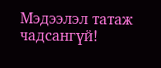Мэдээлэл татаж чадсангүй!